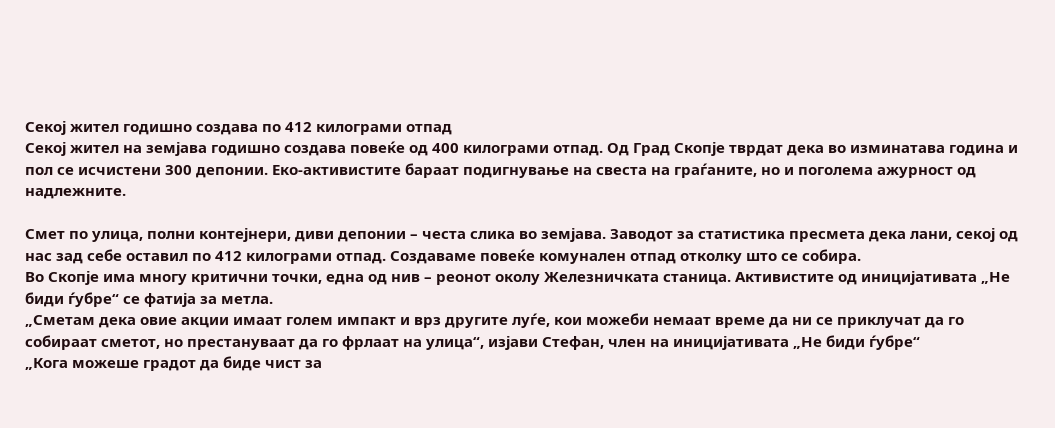Секој жител годишно создава по 412 килограми отпад
Секој жител на земјава годишно создава повеќе од 400 килограми отпад. Од Град Скопје тврдат дека во изминатава година и пол се исчистени 300 депонии. Еко-активистите бараат подигнување на свеста на граѓаните, но и поголема ажурност од надлежните.

Смет по улица, пoлни контејнери, диви депонии – честа слика во земјава. Заводот за статистика пресмета дека лани, секој од нас зад себе оставил по 412 килограми отпад. Создаваме повеќе комунален отпад отколку што се собира.
Во Скопје има многу критични точки, една од нив – реонот околу Железничката станица. Активистите од иницијативата „Не биди ѓубре“ се фатија за метла.
„Сметам дека овие акции имаат голем импакт и врз другите луѓе, кои можеби немаат време да ни се приклучат да го собираат сметот, но престануваат да го фрлаат на улица“, изјави Стефан, член на иницијативата „Не биди ѓубре“
„Кога можеше градот да биде чист за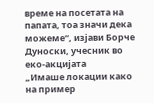време на посетата на папата, тоа значи дека можеме“, изјави Борче Дуноски, учесник во еко-акцијата
„Имаше локации како на пример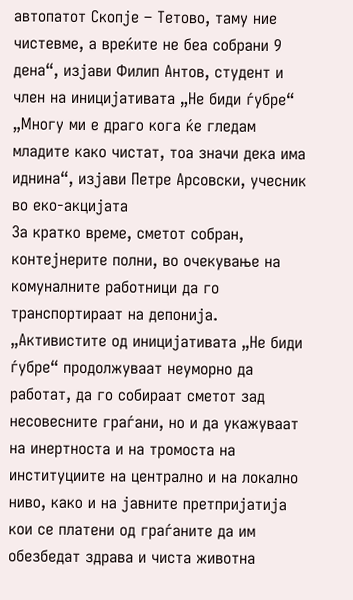автопатот Скопје – Тетово, таму ние чистевме, а вреќите не беа собрани 9 дена“, изјави Филип Антов, студент и член на иницијативата „Не биди ѓубре“
„Многу ми е драго кога ќе гледам младите како чистат, тоа значи дека има иднина“, изјави Петре Арсовски, учесник во еко-акцијата
За кратко време, сметот собран, контејнерите полни, во очекување на комуналните работници да го транспортираат на депонија.
„Активистите од иницијативата „Не биди ѓубре“ продолжуваат неуморно да работат, да го собираат сметот зад несовесните граѓани, но и да укажуваат на инертноста и на тромоста на институциите на централно и на локално ниво, како и на јавните претпријатија кои се платени од граѓаните да им обезбедат здрава и чиста животна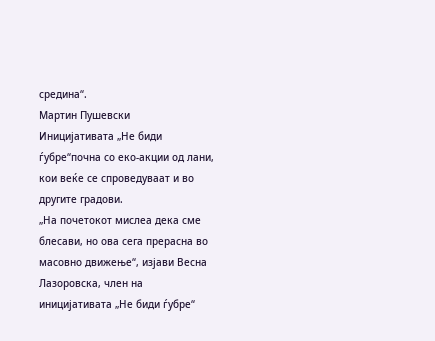средина“.
Мартин Пушевски
Иницијативата „Не биди ѓубре“почна со еко-акции од лани, кои веќе се спроведуваат и во другите градови.
„На почетокот мислеа дека сме блесави, но ова сега прерасна во масовно движење“, изјави Весна Лазоровска, член на иницијативата „Не биди ѓубре“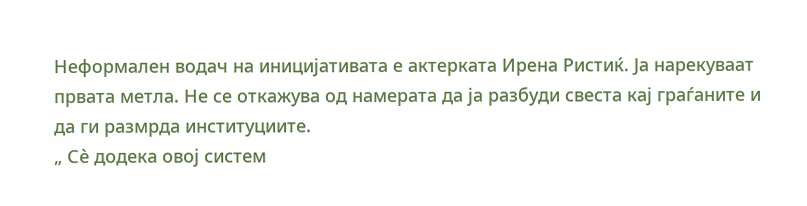Неформален водач на иницијативата е актерката Ирена Ристиќ. Ја нарекуваат првата метла. Не се откажува од намерата да ја разбуди свеста кај граѓаните и да ги размрда институциите.
„ Сè додека овој систем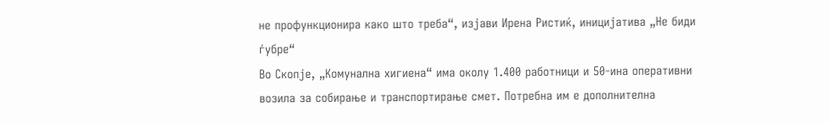не профункционира како што треба“, изјави Ирена Ристиќ, иницијатива „Не биди ѓубре“
Во Скопје, „Комунална хигиена“ има околу 1.400 работници и 50-ина оперативни возила за собирање и транспортирање смет. Потребна им е дополнителна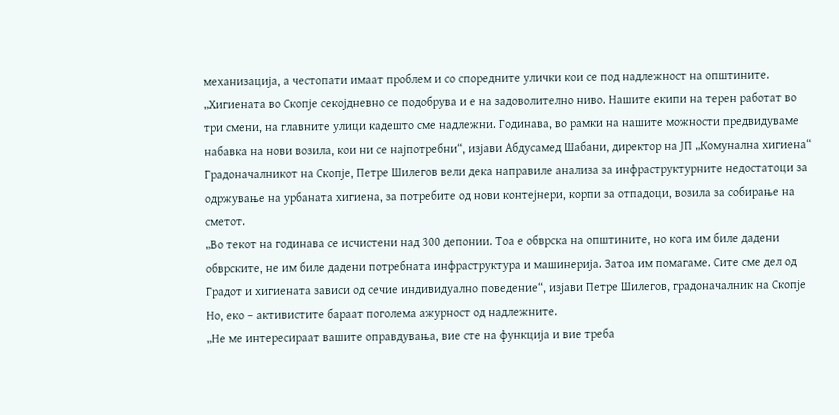механизација, а честопати имаат проблем и со споредните улички кои се под надлежност на општините.
„Хигиената во Скопје секојдневно се подобрува и е на задоволително ниво. Нашите екипи на терен работат во три смени, на главните улици кадешто сме надлежни. Годинава, во рамки на нашите можности предвидуваме набавка на нови возила, кои ни се најпотребни“, изјави Абдусамед Шабани, директор на ЈП „Комунална хигиена“
Градоначалникот на Скопје, Петре Шилегов вели дека направиле анализа за инфраструктурните недостатоци за одржување на урбаната хигиена, за потребите од нови контејнери, корпи за отпадоци, возила за собирање на сметот.
„Во текот на годинава се исчистени над 300 депонии. Тоа е обврска на општините, но кога им биле дадени обврските, не им биле дадени потребната инфраструктура и машинерија. Затоа им помагаме. Сите сме дел од Градот и хигиената зависи од сечие индивидуално поведение“, изјави Петре Шилегов, градоначалник на Скопје
Но, еко – активистите бараат поголема ажурност од надлежните.
„Не ме интересираат вашите оправдувања, вие сте на функција и вие треба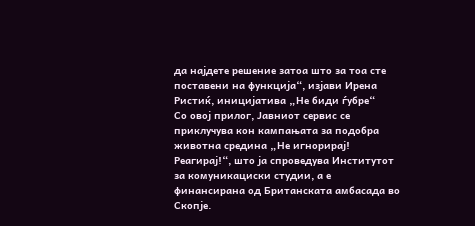да најдете решение затоа што за тоа сте поставени на функција“, изјави Ирена Ристиќ, иницијатива „Не биди ѓубре“
Со овој прилог, Јавниот сервис се приклучува кон кампањата за подобра животна средина „Не игнорирај! Реагирај!“, што ја спроведува Институтот за комуникациски студии, а е финансирана од Британската амбасада во Скопје.